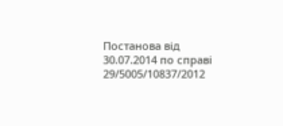Постанова від 30.07.2014 по справі 29/5005/10837/2012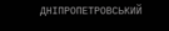ДНІПРОПЕТРОВСЬКИЙ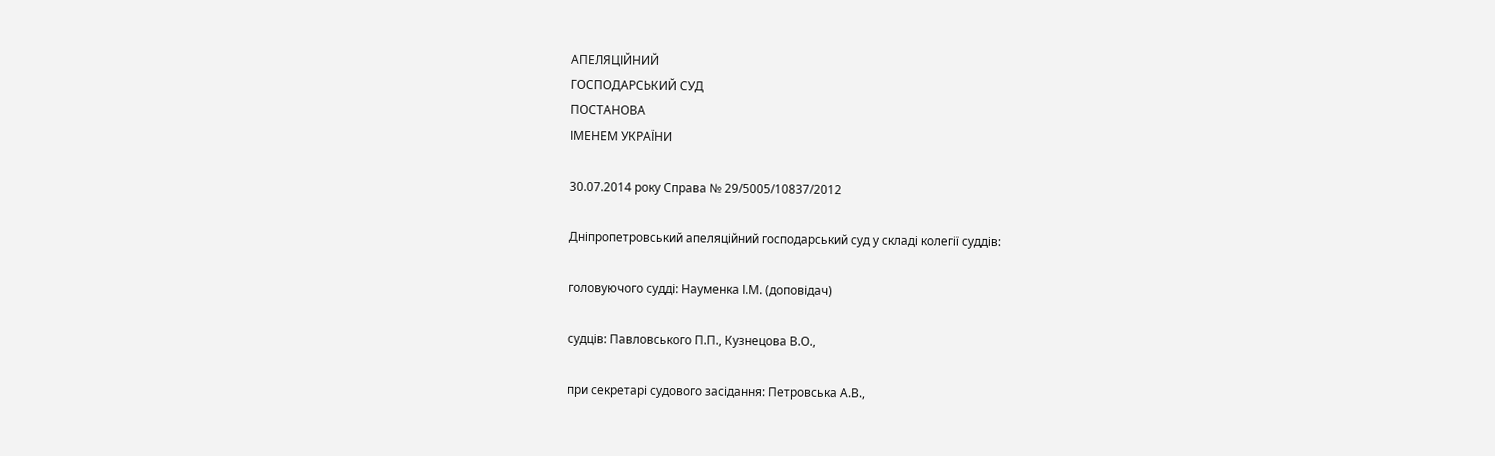АПЕЛЯЦІЙНИЙ
ГОСПОДАРСЬКИЙ СУД
ПОСТАНОВА
ІМЕНЕМ УКРАЇНИ

30.07.2014 року Справа № 29/5005/10837/2012

Дніпропетровський апеляційний господарський суд у складі колегії суддів:

головуючого судді: Науменка І.М. (доповідач)

судців: Павловського П.П., Кузнецова В.О.,

при секретарі судового засідання: Петровська А.В.,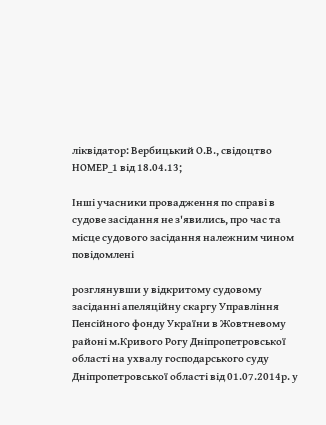ліквідатор: Вербицький О.В., свідоцтво НОМЕР_1 від 18.04.13;

Інші учасники провадження по справі в судове засідання не з'явились, про час та місце судового засідання належним чином повідомлені

розглянувши у відкритому судовому засіданні апеляційну скаргу Управління Пенсійного фонду України в Жовтневому районі м.Кривого Рогу Дніпропетровської області на ухвалу господарського суду Дніпропетровської області від 01.07.2014р. у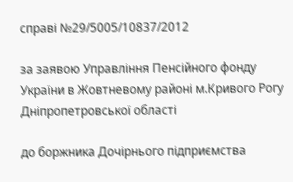справі №29/5005/10837/2012

за заявою Управління Пенсійного фонду України в Жовтневому районі м.Кривого Рогу Дніпропетровської області

до боржника Дочірнього підприємства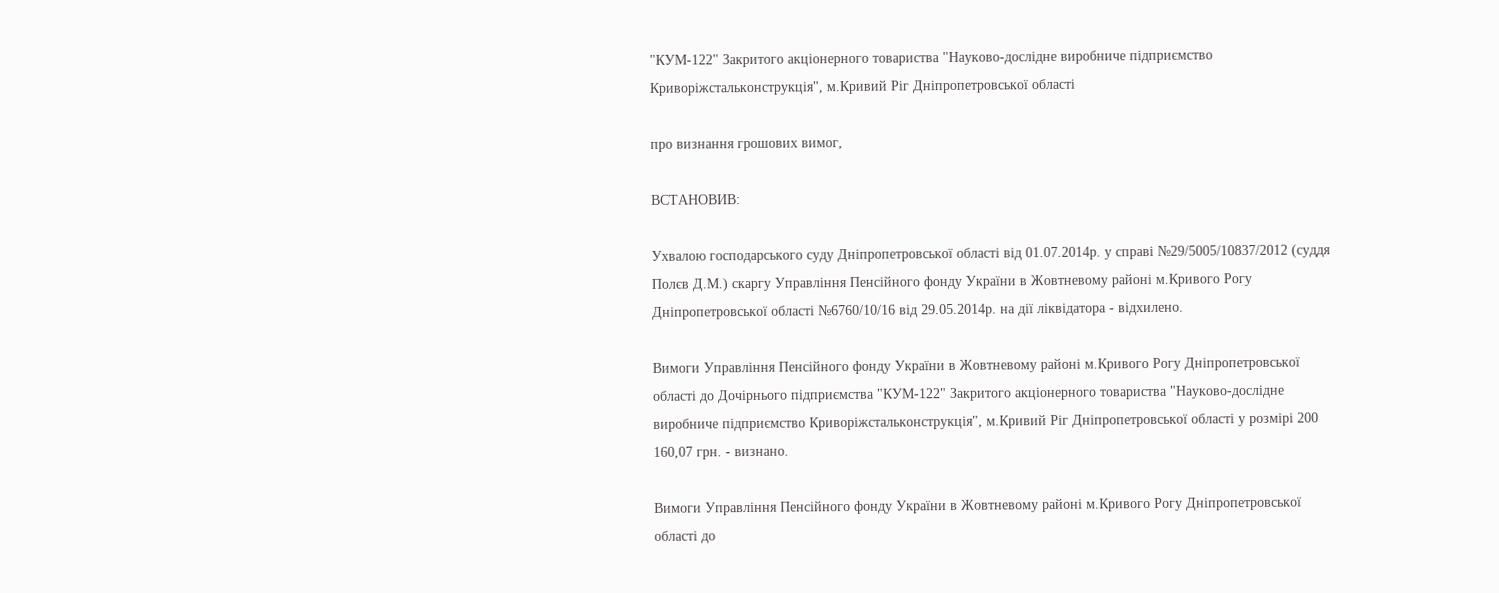"КУМ-122" Закритого акціонерного товариства "Науково-дослідне виробниче підприємство Криворіжстальконструкція", м.Кривий Ріг Дніпропетровської області

про визнання грошових вимог,

ВСТАНОВИВ:

Ухвалою господарського суду Дніпропетровської області від 01.07.2014р. у справі №29/5005/10837/2012 (суддя Полєв Д.М.) скаргу Управління Пенсійного фонду України в Жовтневому районі м.Кривого Рогу Дніпропетровської області №6760/10/16 від 29.05.2014р. на дії ліквідатора - відхилено.

Вимоги Управління Пенсійного фонду України в Жовтневому районі м.Кривого Рогу Дніпропетровської області до Дочірнього підприємства "КУМ-122" Закритого акціонерного товариства "Науково-дослідне виробниче підприємство Криворіжстальконструкція", м.Кривий Ріг Дніпропетровської області у розмірі 200 160,07 грн. - визнано.

Вимоги Управління Пенсійного фонду України в Жовтневому районі м.Кривого Рогу Дніпропетровської області до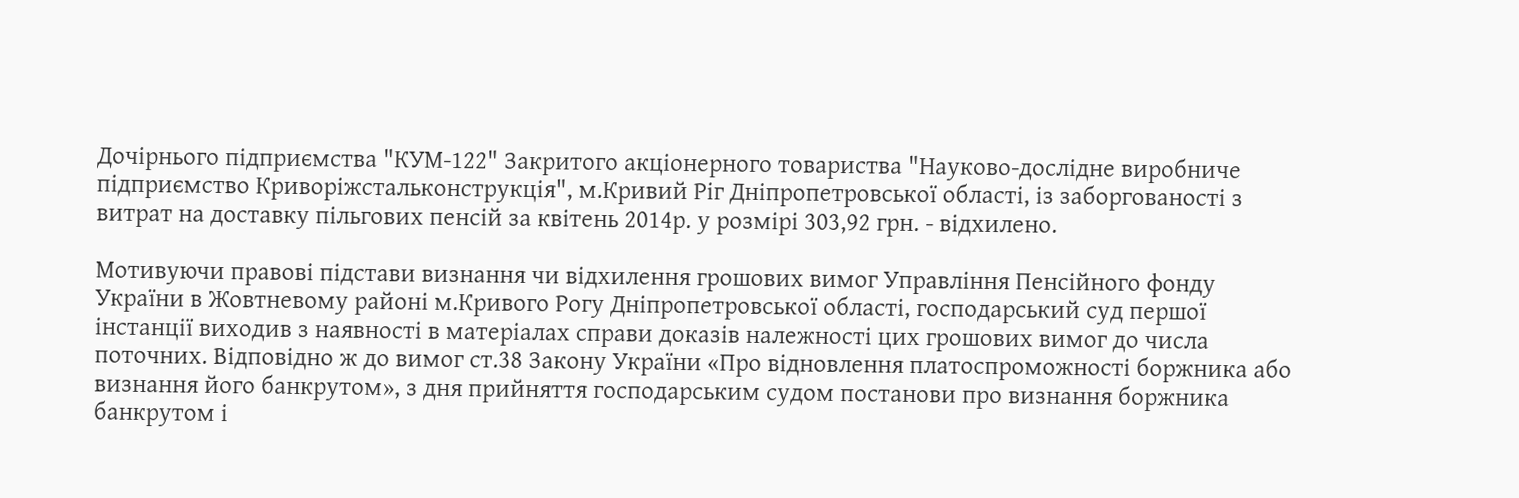Дочірнього підприємства "КУМ-122" Закритого акціонерного товариства "Науково-дослідне виробниче підприємство Криворіжстальконструкція", м.Кривий Ріг Дніпропетровської області, із заборгованості з витрат на доставку пільгових пенсій за квітень 2014р. у розмірі 303,92 грн. - відхилено.

Мотивуючи правові підстави визнання чи відхилення грошових вимог Управління Пенсійного фонду України в Жовтневому районі м.Кривого Рогу Дніпропетровської області, господарський суд першої інстанції виходив з наявності в матеріалах справи доказів належності цих грошових вимог до числа поточних. Відповідно ж до вимог ст.38 Закону України «Про відновлення платоспроможності боржника або визнання його банкрутом», з дня прийняття господарським судом постанови про визнання боржника банкрутом і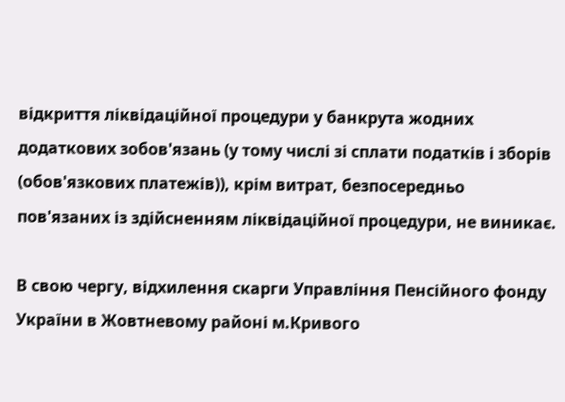відкриття ліквідаційної процедури у банкрута жодних додаткових зобов'язань (у тому числі зі сплати податків і зборів (обов'язкових платежів)), крім витрат, безпосередньо пов'язаних із здійсненням ліквідаційної процедури, не виникає.

В свою чергу, відхилення скарги Управління Пенсійного фонду України в Жовтневому районі м.Кривого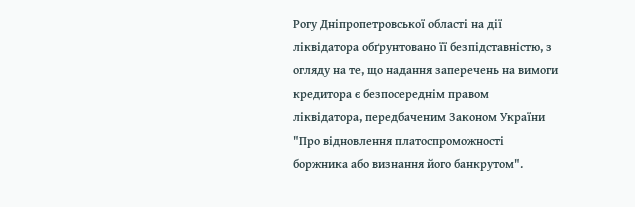Рогу Дніпропетровської області на дії ліквідатора обґрунтовано її безпідставністю, з огляду на те, що надання заперечень на вимоги кредитора є безпосереднім правом ліквідатора, передбаченим Законом України "Про відновлення платоспроможності боржника або визнання його банкрутом".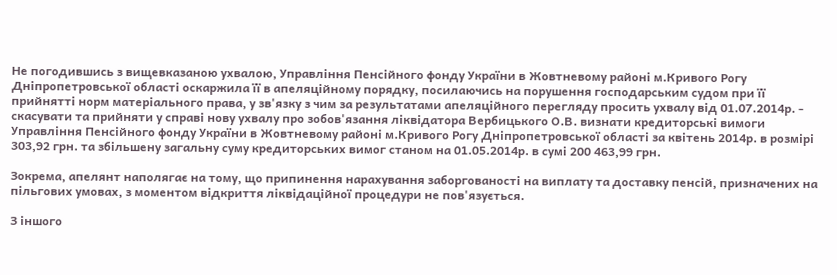Не погодившись з вищевказаною ухвалою, Управління Пенсійного фонду України в Жовтневому районі м.Кривого Рогу Дніпропетровської області оскаржила її в апеляційному порядку, посилаючись на порушення господарським судом при її прийнятті норм матеріального права, у зв'язку з чим за результатами апеляційного перегляду просить ухвалу від 01.07.2014р. - скасувати та прийняти у справі нову ухвалу про зобов'язання ліквідатора Вербицького О.В. визнати кредиторські вимоги Управління Пенсійного фонду України в Жовтневому районі м.Кривого Рогу Дніпропетровської області за квітень 2014р. в розмірі 303,92 грн. та збільшену загальну суму кредиторських вимог станом на 01.05.2014р. в сумі 200 463,99 грн.

Зокрема, апелянт наполягає на тому, що припинення нарахування заборгованості на виплату та доставку пенсій, призначених на пільгових умовах, з моментом відкриття ліквідаційної процедури не пов'язується.

З іншого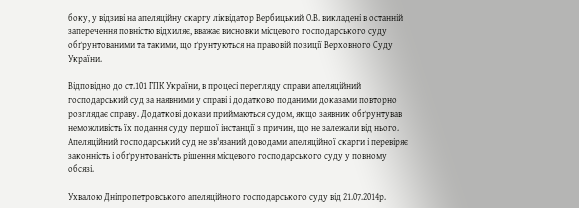боку, у відзиві на апеляційну скаргу ліквідатор Вербицький О.В. викладені в останній заперечення повністю відхиляє, вважає висновки місцевого господарського суду обґрунтованими та такими, що ґрунтуються на правовій позиції Верховного Суду України.

Відповідно до ст.101 ГПК України, в процесі перегляду справи апеляційний господарський суд за наявними у справі і додатково поданими доказами повторно розглядає справу. Додаткові докази приймаються судом, якщо заявник обґрунтував неможливість їх подання суду першої інстанції з причин, що не залежали від нього. Апеляційний господарський суд не зв'язаний доводами апеляційної скарги і перевіряє законність і обґрунтованість рішення місцевого господарського суду у повному обсязі.

Ухвалою Дніпропетровського апеляційного господарського суду від 21.07.2014р.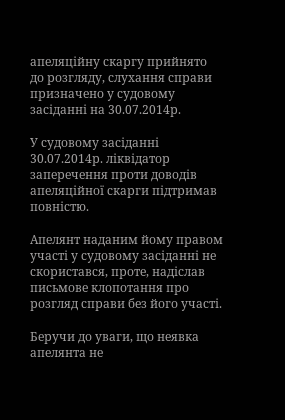апеляційну скаргу прийнято до розгляду, слухання справи призначено у судовому засіданні на 30.07.2014р.

У судовому засіданні 30.07.2014р. ліквідатор заперечення проти доводів апеляційної скарги підтримав повністю.

Апелянт наданим йому правом участі у судовому засіданні не скористався, проте, надіслав письмове клопотання про розгляд справи без його участі.

Беручи до уваги, що неявка апелянта не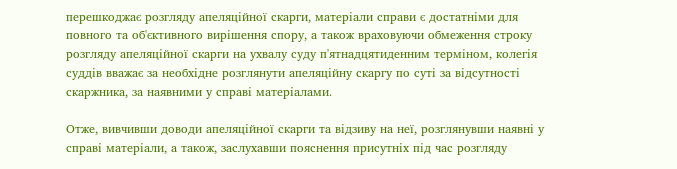перешкоджає розгляду апеляційної скарги, матеріали справи є достатніми для повного та об'єктивного вирішення спору, а також враховуючи обмеження строку розгляду апеляційної скарги на ухвалу суду п'ятнадцятиденним терміном, колегія суддів вважає за необхідне розглянути апеляційну скаргу по суті за відсутності скаржника, за наявними у справі матеріалами.

Отже, вивчивши доводи апеляційної скарги та відзиву на неї, розглянувши наявні у справі матеріали, а також, заслухавши пояснення присутніх під час розгляду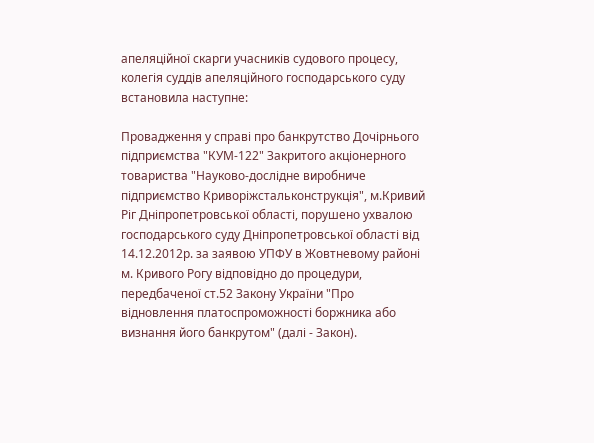апеляційної скарги учасників судового процесу, колегія суддів апеляційного господарського суду встановила наступне:

Провадження у справі про банкрутство Дочірнього підприємства "КУМ-122" Закритого акціонерного товариства "Науково-дослідне виробниче підприємство Криворіжстальконструкція", м.Кривий Ріг Дніпропетровської області, порушено ухвалою господарського суду Дніпропетровської області від 14.12.2012р. за заявою УПФУ в Жовтневому районі м. Кривого Рогу відповідно до процедури, передбаченої ст.52 Закону України "Про відновлення платоспроможності боржника або визнання його банкрутом" (далі - Закон).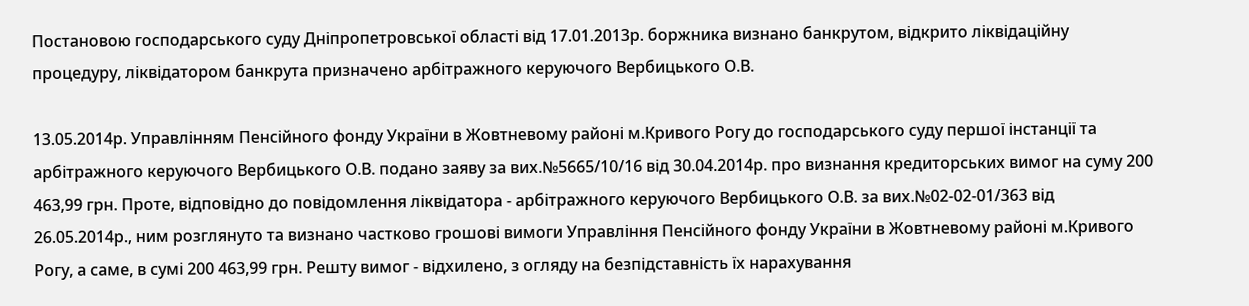Постановою господарського суду Дніпропетровської області від 17.01.2013р. боржника визнано банкрутом, відкрито ліквідаційну процедуру, ліквідатором банкрута призначено арбітражного керуючого Вербицького О.В.

13.05.2014р. Управлінням Пенсійного фонду України в Жовтневому районі м.Кривого Рогу до господарського суду першої інстанції та арбітражного керуючого Вербицького О.В. подано заяву за вих.№5665/10/16 від 30.04.2014р. про визнання кредиторських вимог на суму 200 463,99 грн. Проте, відповідно до повідомлення ліквідатора - арбітражного керуючого Вербицького О.В. за вих.№02-02-01/363 від 26.05.2014р., ним розглянуто та визнано частково грошові вимоги Управління Пенсійного фонду України в Жовтневому районі м.Кривого Рогу, а саме, в сумі 200 463,99 грн. Решту вимог - відхилено, з огляду на безпідставність їх нарахування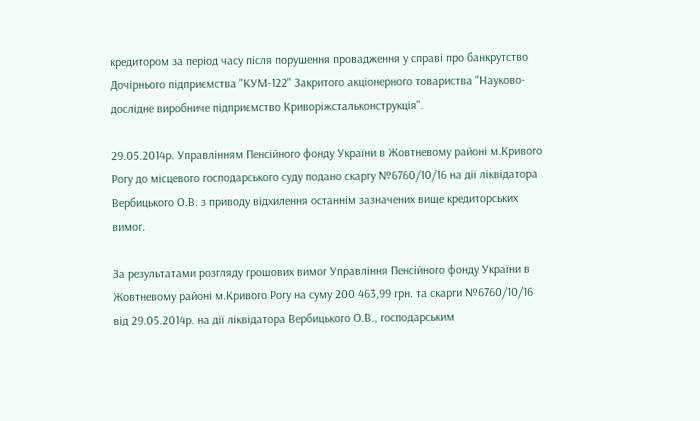кредитором за період часу після порушення провадження у справі про банкрутство Дочірнього підприємства "КУМ-122" Закритого акціонерного товариства "Науково-дослідне виробниче підприємство Криворіжстальконструкція".

29.05.2014р. Управлінням Пенсійного фонду України в Жовтневому районі м.Кривого Рогу до місцевого господарського суду подано скаргу №6760/10/16 на дії ліквідатора Вербицького О.В. з приводу відхилення останнім зазначених вище кредиторських вимог.

За результатами розгляду грошових вимог Управління Пенсійного фонду України в Жовтневому районі м.Кривого Рогу на суму 200 463,99 грн. та скарги №6760/10/16 від 29.05.2014р. на дії ліквідатора Вербицького О.В., господарським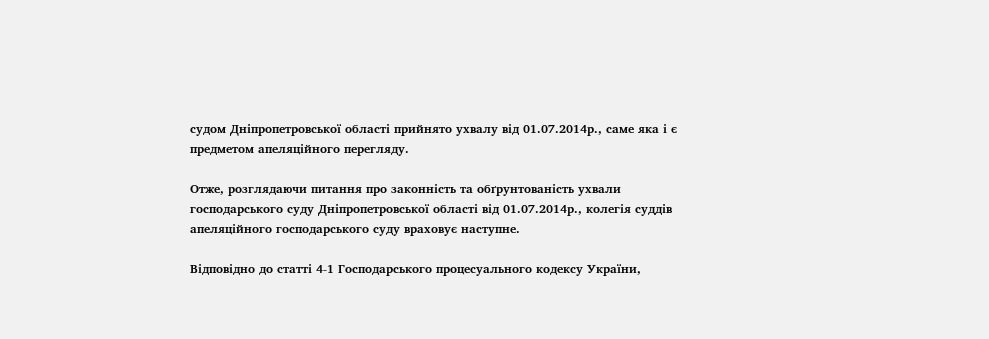судом Дніпропетровської області прийнято ухвалу від 01.07.2014р., саме яка і є предметом апеляційного перегляду.

Отже, розглядаючи питання про законність та обґрунтованість ухвали господарського суду Дніпропетровської області від 01.07.2014р., колегія суддів апеляційного господарського суду враховує наступне.

Відповідно до статті 4-1 Господарського процесуального кодексу України,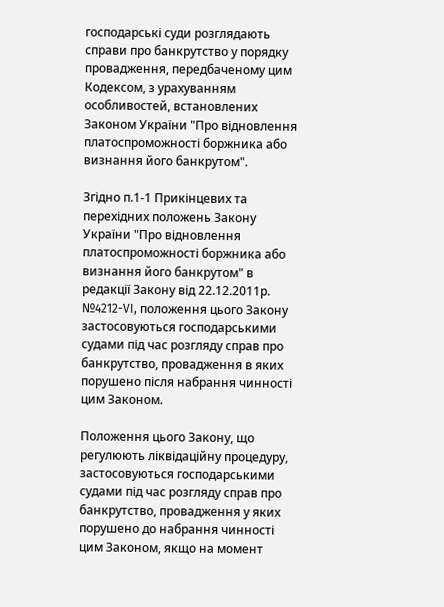господарські суди розглядають справи про банкрутство у порядку провадження, передбаченому цим Кодексом, з урахуванням особливостей, встановлених Законом України "Про відновлення платоспроможності боржника або визнання його банкрутом".

Згідно п.1-1 Прикінцевих та перехідних положень Закону України "Про відновлення платоспроможності боржника або визнання його банкрутом" в редакції Закону від 22.12.2011р. №4212-VI, положення цього Закону застосовуються господарськими судами під час розгляду справ про банкрутство, провадження в яких порушено після набрання чинності цим Законом.

Положення цього Закону, що регулюють ліквідаційну процедуру, застосовуються господарськими судами під час розгляду справ про банкрутство, провадження у яких порушено до набрання чинності цим Законом, якщо на момент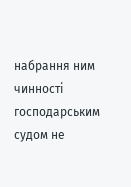набрання ним чинності господарським судом не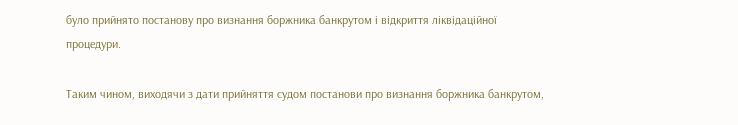було прийнято постанову про визнання боржника банкрутом і відкриття ліквідаційної процедури.

Таким чином, виходячи з дати прийняття судом постанови про визнання боржника банкрутом,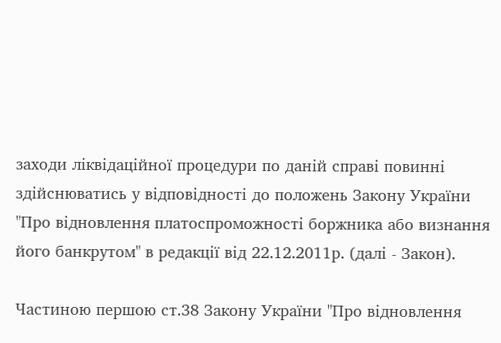заходи ліквідаційної процедури по даній справі повинні здійснюватись у відповідності до положень Закону України "Про відновлення платоспроможності боржника або визнання його банкрутом" в редакції від 22.12.2011р. (далі - Закон).

Частиною першою ст.38 Закону України "Про відновлення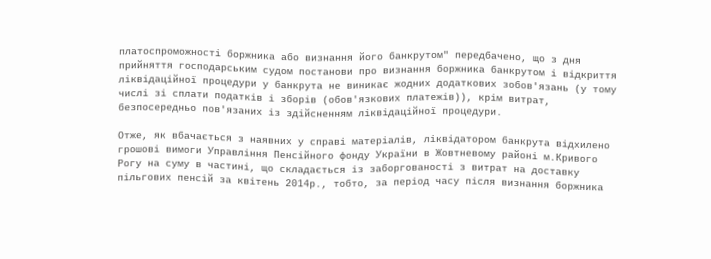платоспроможності боржника або визнання його банкрутом" передбачено, що з дня прийняття господарським судом постанови про визнання боржника банкрутом і відкриття ліквідаційної процедури у банкрута не виникає жодних додаткових зобов'язань (у тому числі зі сплати податків і зборів (обов'язкових платежів)), крім витрат, безпосередньо пов'язаних із здійсненням ліквідаційної процедури.

Отже, як вбачається з наявних у справі матеріалів, ліквідатором банкрута відхилено грошові вимоги Управління Пенсійного фонду України в Жовтневому районі м.Кривого Рогу на суму в частині, що складається із заборгованості з витрат на доставку пільгових пенсій за квітень 2014р., тобто, за період часу після визнання боржника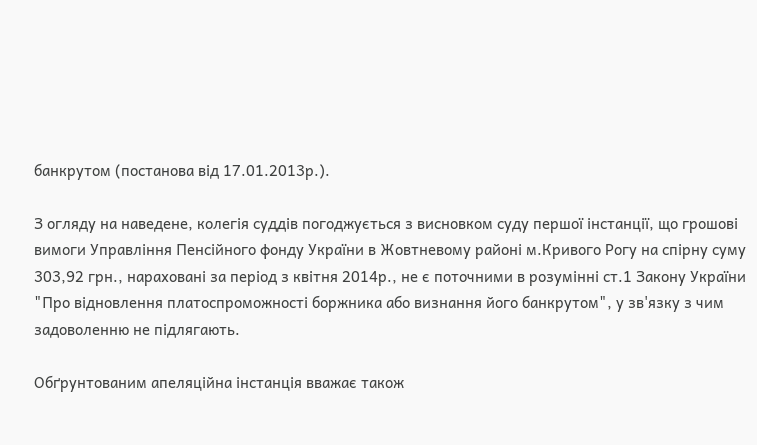банкрутом (постанова від 17.01.2013р.).

З огляду на наведене, колегія суддів погоджується з висновком суду першої інстанції, що грошові вимоги Управління Пенсійного фонду України в Жовтневому районі м.Кривого Рогу на спірну суму 303,92 грн., нараховані за період з квітня 2014р., не є поточними в розумінні ст.1 Закону України "Про відновлення платоспроможності боржника або визнання його банкрутом", у зв'язку з чим задоволенню не підлягають.

Обґрунтованим апеляційна інстанція вважає також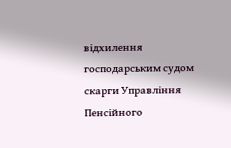відхилення господарським судом скарги Управління Пенсійного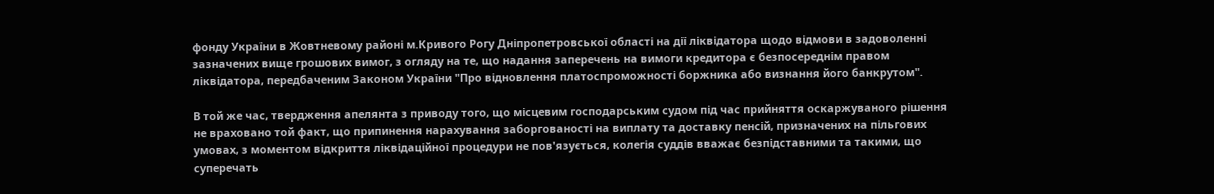фонду України в Жовтневому районі м.Кривого Рогу Дніпропетровської області на дії ліквідатора щодо відмови в задоволенні зазначених вище грошових вимог, з огляду на те, що надання заперечень на вимоги кредитора є безпосереднім правом ліквідатора, передбаченим Законом України "Про відновлення платоспроможності боржника або визнання його банкрутом".

В той же час, твердження апелянта з приводу того, що місцевим господарським судом під час прийняття оскаржуваного рішення не враховано той факт, що припинення нарахування заборгованості на виплату та доставку пенсій, призначених на пільгових умовах, з моментом відкриття ліквідаційної процедури не пов'язується, колегія суддів вважає безпідставними та такими, що суперечать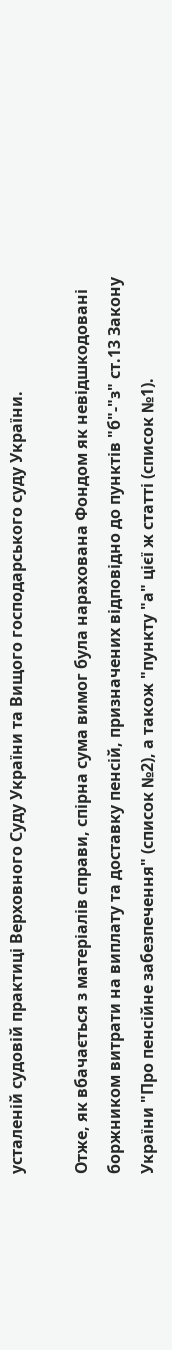усталеній судовій практиці Верховного Суду України та Вищого господарського суду України.

Отже, як вбачається з матеріалів справи, спірна сума вимог була нарахована Фондом як невідшкодовані боржником витрати на виплату та доставку пенсій, призначених відповідно до пунктів "б"-"з" ст.13 Закону України "Про пенсійне забезпечення" (список №2), а також "пункту "а" цієї ж статті (список №1).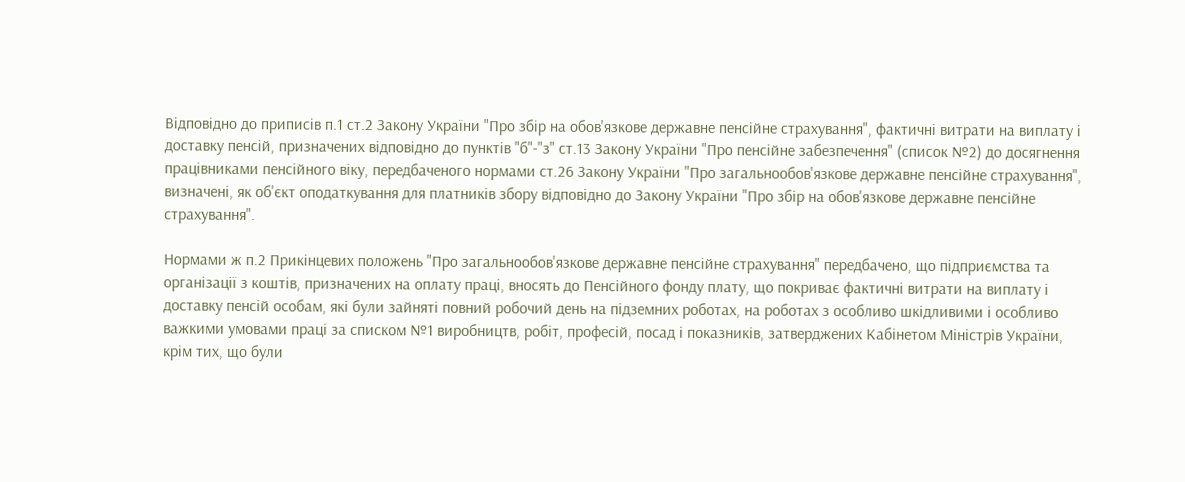Відповідно до приписів п.1 ст.2 Закону України "Про збір на обов'язкове державне пенсійне страхування", фактичні витрати на виплату і доставку пенсій, призначених відповідно до пунктів "б"-"з" ст.13 Закону України "Про пенсійне забезпечення" (список №2) до досягнення працівниками пенсійного віку, передбаченого нормами ст.26 Закону України "Про загальнообов'язкове державне пенсійне страхування", визначені, як об'єкт оподаткування для платників збору відповідно до Закону України "Про збір на обов'язкове державне пенсійне страхування".

Нормами ж п.2 Прикінцевих положень "Про загальнообов'язкове державне пенсійне страхування" передбачено, що підприємства та організації з коштів, призначених на оплату праці, вносять до Пенсійного фонду плату, що покриває фактичні витрати на виплату і доставку пенсій особам, які були зайняті повний робочий день на підземних роботах, на роботах з особливо шкідливими і особливо важкими умовами праці за списком №1 виробництв, робіт, професій, посад і показників, затверджених Кабінетом Міністрів України, крім тих, що були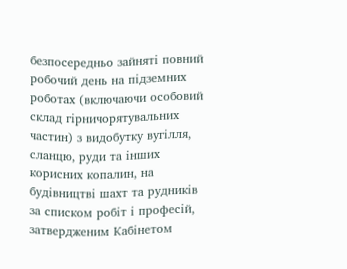безпосередньо зайняті повний робочий день на підземних роботах (включаючи особовий склад гірничорятувальних частин) з видобутку вугілля, сланцю, руди та інших корисних копалин, на будівництві шахт та рудників за списком робіт і професій, затвердженим Кабінетом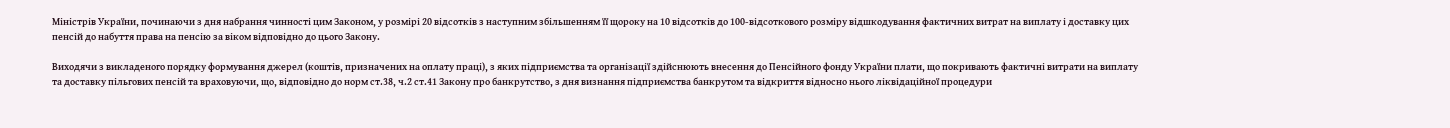Міністрів України, починаючи з дня набрання чинності цим Законом, у розмірі 20 відсотків з наступним збільшенням її щороку на 10 відсотків до 100-відсоткового розміру відшкодування фактичних витрат на виплату і доставку цих пенсій до набуття права на пенсію за віком відповідно до цього Закону.

Виходячи з викладеного порядку формування джерел (коштів, призначених на оплату праці), з яких підприємства та організації здійснюють внесення до Пенсійного фонду України плати, що покривають фактичні витрати на виплату та доставку пільгових пенсій та враховуючи, що, відповідно до норм ст.38, ч.2 ст.41 Закону про банкрутство, з дня визнання підприємства банкрутом та відкриття відносно нього ліквідаційної процедури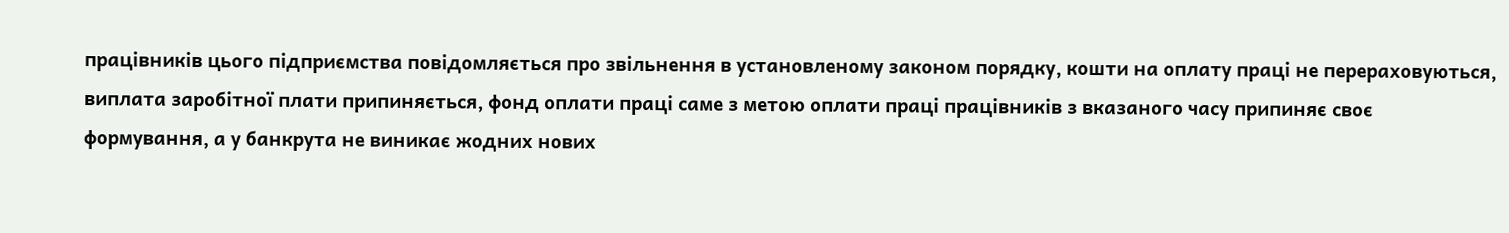працівників цього підприємства повідомляється про звільнення в установленому законом порядку, кошти на оплату праці не перераховуються, виплата заробітної плати припиняється, фонд оплати праці саме з метою оплати праці працівників з вказаного часу припиняє своє формування, а у банкрута не виникає жодних нових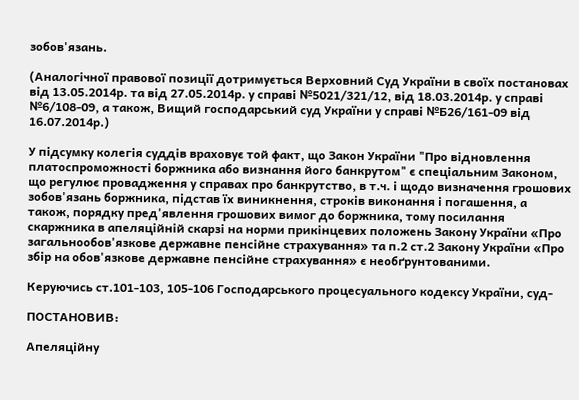зобов'язань.

(Аналогічної правової позиції дотримується Верховний Суд України в своїх постановах від 13.05.2014р. та від 27.05.2014р. у справі №5021/321/12, від 18.03.2014р. у справі №6/108-09, а також, Вищий господарський суд України у справі №Б26/161-09 від 16.07.2014р.)

У підсумку колегія суддів враховує той факт, що Закон України "Про відновлення платоспроможності боржника або визнання його банкрутом" є спеціальним Законом, що регулює провадження у справах про банкрутство, в т.ч. і щодо визначення грошових зобов'язань боржника, підстав їх виникнення, строків виконання і погашення, а також, порядку пред'явлення грошових вимог до боржника, тому посилання скаржника в апеляційній скарзі на норми прикінцевих положень Закону України «Про загальнообов'язкове державне пенсійне страхування» та п.2 ст.2 Закону України «Про збір на обов'язкове державне пенсійне страхування» є необґрунтованими.

Керуючись ст.101-103, 105-106 Господарського процесуального кодексу України, суд-

ПОСТАНОВИВ:

Апеляційну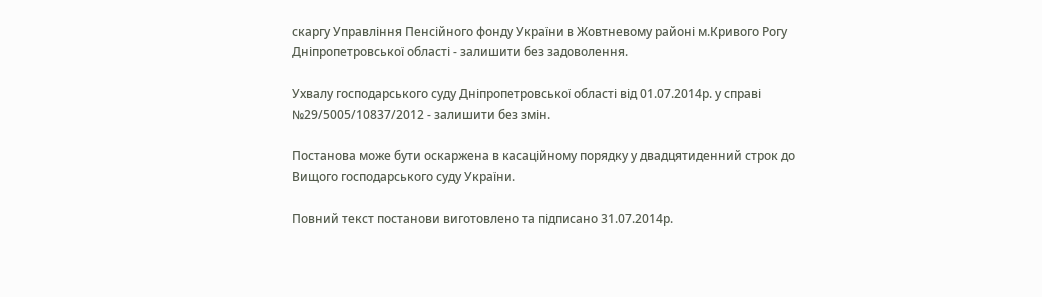скаргу Управління Пенсійного фонду України в Жовтневому районі м.Кривого Рогу Дніпропетровської області - залишити без задоволення.

Ухвалу господарського суду Дніпропетровської області від 01.07.2014р. у справі №29/5005/10837/2012 - залишити без змін.

Постанова може бути оскаржена в касаційному порядку у двадцятиденний строк до Вищого господарського суду України.

Повний текст постанови виготовлено та підписано 31.07.2014р.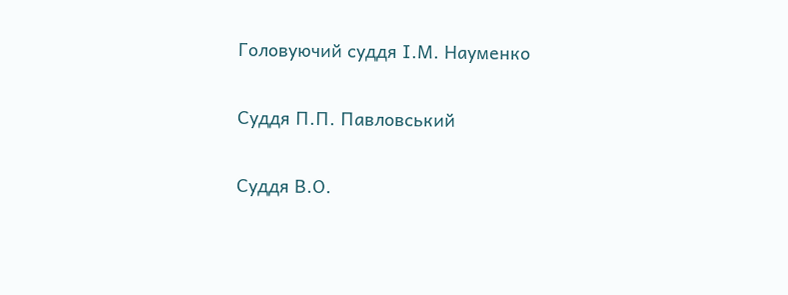Головуючий суддя І.М. Науменко

Суддя П.П. Павловський

Суддя В.О.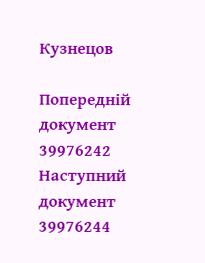Кузнецов

Попередній документ
39976242
Наступний документ
39976244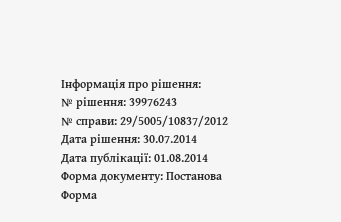Інформація про рішення:
№ рішення: 39976243
№ справи: 29/5005/10837/2012
Дата рішення: 30.07.2014
Дата публікації: 01.08.2014
Форма документу: Постанова
Форма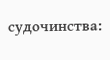судочинства: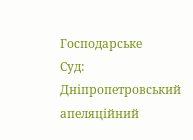Господарське
Суд: Дніпропетровський апеляційний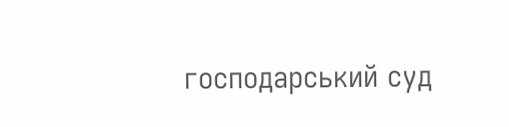господарський суд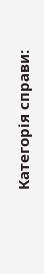Категорія справи: